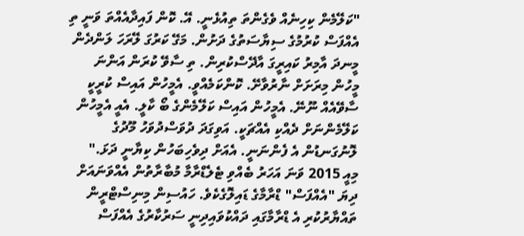"ކަލޭމެން ކިހިނެއް ވެގެންތަ ތިއުޅެނީ. އޭ. ކޮން ފައިދާއެއްތަ ވަނީ ތި އެއްފަސް ކުރުމުގެ ސިޔާސަތުގެ ދަށުން. މަގޭ ކަރުގަ ލޭރަހަ ލަންދެން މީނދަ އާމިރު ކައިރީގަ އާދޭސްކުރިން. ތި ސާވޭ ކުރަން އަންނަ މީހުން މިރަށަށް ނާރުވާށޭ. ކޮންކަމެއްވީ. އެމީހުން އައިސް ކުރީކީ ސާވޭއެއް ނޫނޭ. އެމީހުން އައިސް ކަލޭމެންގެ ބޯ ކާލީ. އެއީ އެމީހުން ކަލޭމެންނަށް ދެއްކި އެއްޗަކީ. އަވިގަދަ ދުވަސްދުވަހު މޫދުގެ ލޮނުގަނޑުން އެ ފެންނަނީ. އެއަށް ދިވެހިބަހުން ކިޔާނީ ދަޅަ."
މިއީ 2015 ވަނަ އަހަރު ބެއްވި ޓެލެޑްރާމާ މުބާރާތުން އެއްވަނައަށް ދިޔަ "އެއްފަސް" ޑްރާމާގެ ޑައިލޮގެކެވެ. ހައުސިން މިނިސްޓްރީން ތައްޔާރުކުރި އެ ޑްރާމާގައި ދައްކުވައިދިނީ ސަރުކާރުގެ އެއްފަސް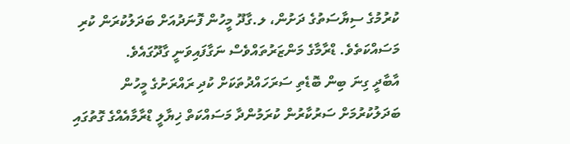ކުރުމުގެ ސިޔާސަތުގެ ދަށުން، ލ.ގާދޫ މީހުން ފޮނަދުއަށް ބަދަލުކުރަން ކުރި މަސައްކަތެވެ. ޑްރާމާގެ މަންޒަރުތައްވެސް ނަގާފައިވަނީ ގާދޫގައެވެ.
އާބާދީ ގިނަ ބިން ބޮޑެތި ސަރަހައްދުތަކަށް ކުދި ރައްރަށުގެ މީހުން ބަދަލުކުރުމަށް ސަރުކާރުން ކުރަމުންދާ މަސައްކަތް ޚިޔާލީ ޑްރާމާއެއްގެ ގޮތުގައި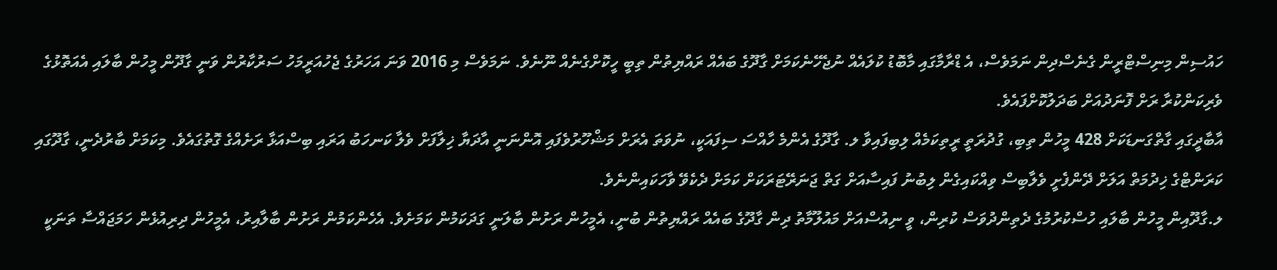ހައުސިން މިނިސްޓްރީން ގެނެސްދިން ނަމަވެސް، އެ ޑްރާމާގައި މާބޮޑު ކުލައެއް ނުޖެހޭނެކަމަށް ގާދޫގެ ބައެއް ރައްޔިތުން ތިބީ ހީކޮށްގެނެއް ނޫނެވެ. ނަމަވެސް މި 2016 ވަނަ އަހަރުގެ ޖެހުއަރީމަހު ސަރުކާރުން ވަނީ ގާދޫން މީހުން ބާލައި އެއަތޮޅުގެ ވެރިކަންކުރާ ރަށް ފޮނަދުއަށް ބަދަލުކޮށްފައެވެ.
އާބާދީގައި ގާތްގަނޑަކަށް 428 މީހުން ތިބި، ގުދުރަތީ ރީތިކަމެއް ލިބިފައިވާ ލ. ގާދޫގެ އެންމެ ހާއްސަ ސިފައަކީ، ނުވަތަ އެރަށް މަޝްހޫރުވެފައި އޮންނަނީ އާދަޔާ ޚިލާފަށް ވެލާ ކަނހަބު އަރައި ބިސްއަޅާ ރަށެއްގެ ގޮތުގައެވެ. މިކަމަށް ބާރުދެނީ، ގާދޫގައި ކަރަންޓްގެ ޚިދުމަތް އަލަށް ދޭންފެށީ ވެލާބިސް ވިއްކައިގެން ލިބުނު ފައިސާއަށް ގަތް ޖަނަރޭޓަރަކަށް ކަމަށް ދެކެވޭ ވާހަކައިންނެވެ.
ލ.ގާދޫއިން މީހުން ބާލައި ހުސްކުރުމުގެ ދެތިންދުވަސް ކުރިން، ވީ ނިއުސްއަށް މައުލޫމާތު ދިން ގާދޫގެ ބައެއް ރައްޔިތުން ބުނީ، އެމީހުން ރަށުން ބާލަނީ ގަދަކަމުން ކަމަށެވެ. އެހެންކަމުން ރަށުން ބާލާއިރު، އެމީހުން ދިރިއުޅެން ހަމަޖައްސާ ތަނަކީ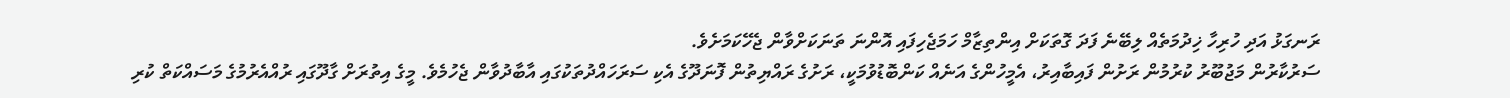ރަނގަޅު އަދި ހުރިހާ ޚިދުމަތެއް ލިބޭނެ ފަދަ ގޮތަކަށް އިންތިޒާމް ހަމަޖެހިފައި އޮންނަ ތަނަކަށްވާން ޖެހޭކަމަށެވެ.
ސަރުކާރުން މަޖުބޫރު ކުރުމުން ރަށުން ފައިބާއިރު، އެމީހުންގެ އަނެއް ކަންބޮޑުވުމަކީ، ރަށުގެ ރައްޔިތުން ފޮނަދޫގެ އެކި ސަރަހައްދުތަކުގައި އާބާދުވާން ޖެހުމެވެ. މީގެ އިތުރަށް ގާދޫގައި ރުއްއެރުމުގެ މަސައްކަތް ކުރި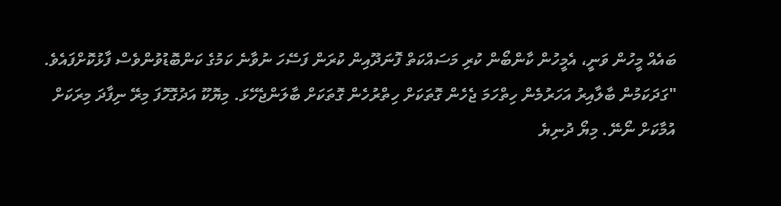ބައެއް މީހުން ވަނީ، އެމީހުން ކާންބޯން ކުރި މަސައްކަތް ފޮނަދޫއިން ކުރަން ފަސޭހަ ނުވާނެ ކަމުގެ ކަންބޮޑުވުންވެސް ފާޅުކޮށްފައެވެ.
"ގަދަކަމުން ބާލާއިރު އަހަރުމެން ހިތްހަމަ ޖެހެން ގޮތަކަށް ހިތްރުހެން ގޮތަކަށް ބާލަންޖެހޭޅަ. މިޔޮކޫ އަދުގޮހޮފަ މިރޭ ނިފާދަ މިރަކަށް އުމާކަށް ނޯނޭ. މިޔޯ ދުނިޔެ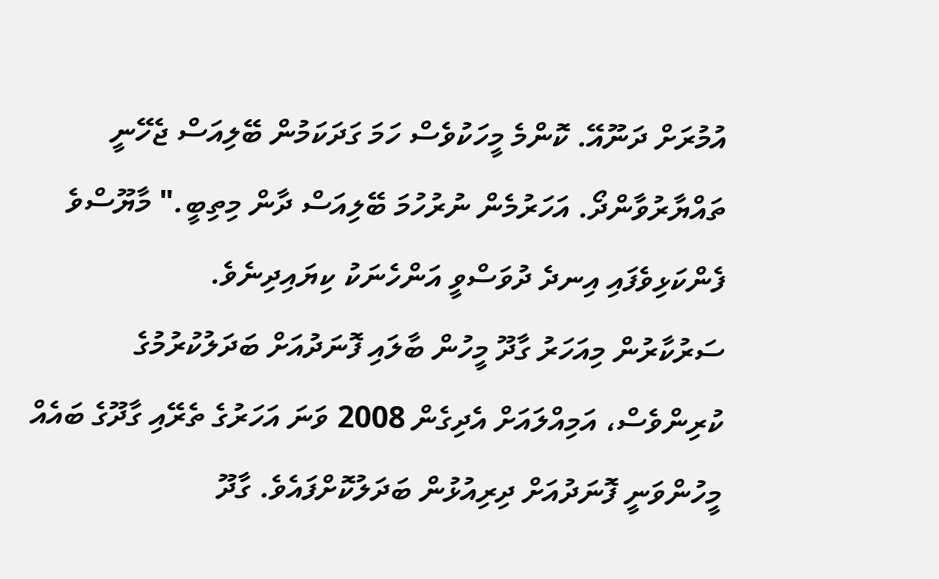އުމުރަށް ދަނޫއޭ. ކޮންމެ މީހަކުވެސް ހަމަ ގަދަކަމުން ބޭލިއަސް ޖެހޭނީ ތައްޔާރުވާންދޯ. އަހަރުމެން ނުރުހުމަ ބޭލިއަސް ދާން މިތިބީ." މާޔޫސްވެ ފެންކަޅިވެފައި އިނދެ ދުވަސްވީ އަންހެނަކު ކިޔައިދިނެވެ.
ސަރުކާރުން މިއަހަރު ގާދޫ މީހުން ބާލައި ފޮނަދުއަށް ބަދަލުކުރުމުގެ ކުރިންވެސް، އަމިއްލައަށް އެދިގެން 2008 ވަނަ އަހަރުގެ ތެރޭއި ގާދޫގެ ބައެއް މީހުންވަނީ ފޮނަދުއަށް ދިރިއުޅުން ބަދަލުކޮށްފައެވެ. ގާދޫ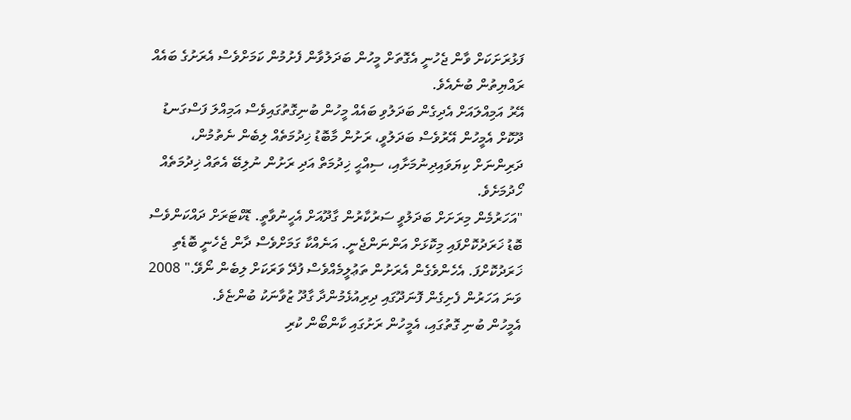ފަޅުރަށަކަށް ވާން ޖެހުނީ އެގޮތަށް މީހުން ބަދަލުވާން ފެށުމުން ކަމަށްވެސް އެރަށުގެ ބައެއް ރައްޔިތުން ބުނެއެވެ.
އޭރު އަމިއްލައަށް އެދިގެން ބަދަލުވި ބައެއް މީހުން ބުނިގޮތުގައިވެސް އަމިއްލަ ފަސްގަނޑު ދޫކޮށް އެމީހުން އޭރުވެސް ބަދަލުވީ، ރަށުން މާބޮޑު ޚިދުމަތެއް ލިބެން ނެތުމުން، ދަރިންނަށް ކިޔަވައިދިނުމަށާއި، ސިއްޙީ ޚިދުމަތް އަދި ރަށުން ނުލިބޭ އެތައް ޚިދުމަތެއް ހޯދުމަށެވެ.
"އަހަރުމެން މިރަށަށް ބަދަލުވީ ސަރުކާރުން ގާދޫއަށް އެހީނުވާތީ. ޑޮކްޓަރަށް ދައްކަންވެސް ބޮޑު ޚަރަދުކޮށްފައި މިކޮޅަށް އަންނަންޖެނީ. އަނެއްކާ ގަމަށްވެސް ދާން ޖެހެނީ ބޮޑެތި ޚަރަދުކޮށްފަ. އެހެންވެގެން އެރަށުން ތަޢުލީމެއްވެސް ފުދޭ ވަރަކަށް ލިބެން ނޯވޭ." 2008 ވަނަ އަހަރުން ފެށިގެން ފޮނަދޫގައި ދިރިއުޅެމުންދާ ގާދޫ ޒުވާނަކު ބުންޏެވެ.
އެމީހުން ބުނި ގޮތުގައި، އެމީހުން ރަށުގައި ކާންބޯން ކުރި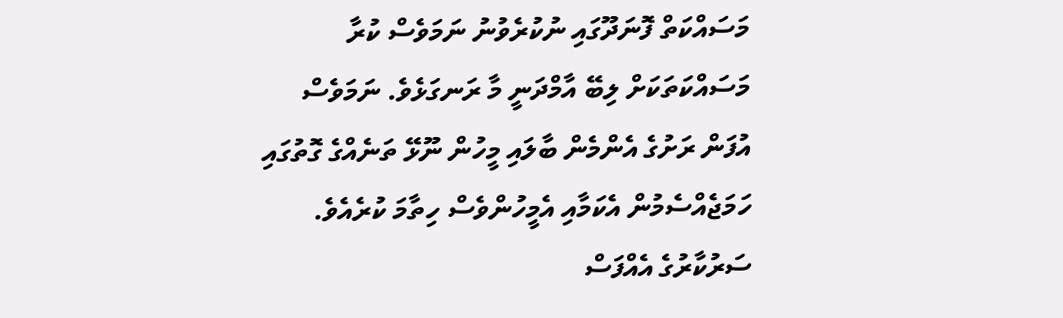މަސައްކަތް ފޮނަދޫގައި ނުކުރެވުނު ނަމަވެސް ކުރާ މަސައްކަތަކަށް ލިބޭ އާމްދަނީ މާ ރަނގަޅެވެ. ނަމަވެސް އުފަން ރަށުގެ އެންމެން ބާލައި މީހުން ނޫޅޭ ތަނެއްގެ ގޮތުގައި ހަމަޖެއްސެމުން އެކަމާއި އެމީހުންވެސް ހިތާމަ ކުރެއެވެ.
ސަރުކާރުގެ އެއްފަސް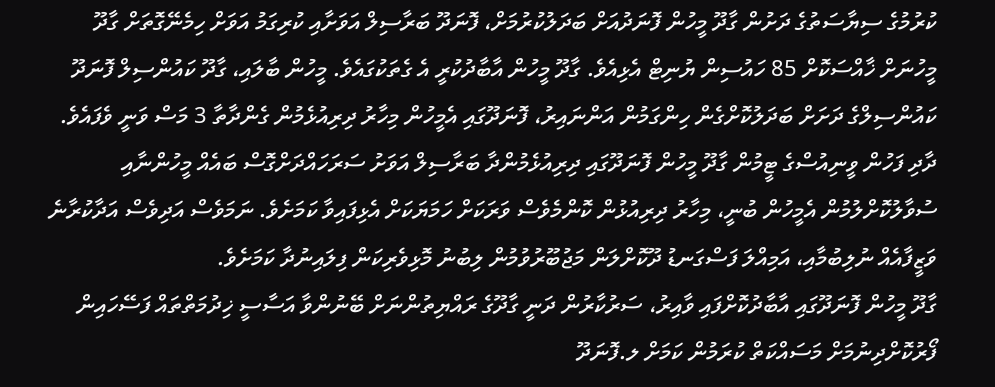ކުރުމުގެ ސިޔާސަތުގެ ދަށުން ގާދޫ މީހުން ފޮނަދުއަށް ބަދަލުކުރުމަށް، ފޮނަދޫ ބަރާސިލް އަވަށާއި ކުރިގަމު އަވަށް ހިމެނޭގޮތަށް ގާދޫ މީހުނަށް ޚާއްސަކޮށް 85 ހައުސިން ޔުނިޓް އެޅިއެވެ. ގާދޫ މީހުން އާބާދުކުރީ އެ ގެތަކުގައެވެ. މީހުން ބާލައި، ގާދޫ ކައުންސިލް ފޮނަދޫ ކައުންސިލްގެ ދަށަށް ބަދަލުކޮށްގެން ހިންގަމުން އަންނައިރު، ފޮނަދޫގައި އެމީހުން މިހާރު ދިރިއުޅެމުން ގެންދާތާ 3 މަސް ވަނީ ވެފައެވެ.
ދާދި ފަހުން ވީނިއުސްގެ ޓީމުން ގާދޫ މީހުން ފޮނަދޫގައި ދިރިއުޅެމުންދާ ބަރާސިލް އަވަށު ސަރަހައްދަށްގޮސް ބައެއް މީހުންނާއި ސުވާލުކޮށްލުމުން އެމީހުން ބުނީ، މިހާރު ދިރިއުޅުން ކޮންމެވެސް ވަރަކަށް ހަމަޔަކަށް އެޅިފައިވާ ކަމަށެވެ. ނަމަވެސް އަދިވެސް އަދާކުރާނެ ވަޒީފާއެއް ނުލިބުމާއި، އަމިއްލަ ފަސްގަނޑު ދޫކޮށްލަން މަޖުބޫރުވުމުން ލިބުނު މޮޅިވެރިކަން ފިލައިނުދާ ކަމަށެވެ.
ގާދޫ މީހުން ފޮނަދޫގައި އާބާދުކޮށްފައި ވާއިރު، ސަރުކާރުން ދަނީ ގާދޫގެ ރައްޔިތުންނަށް ބޭނުންވާ އަސާސީ ޚިދުމަތްތައް ފަސޭހައިން ފޯރުކޮށްދިނުމަށް މަސައްކަތް ކުރަމުން ކަމަށް ލ.ފޮނަދޫ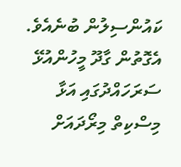ކައުންސިލުން ބުނެއެވެ. އެގޮތުން ގާދޫ މީހުންއުޅޭ ސަރަހައްދުގައި އަޅާ މިސްކިތް މިރޯދައަށް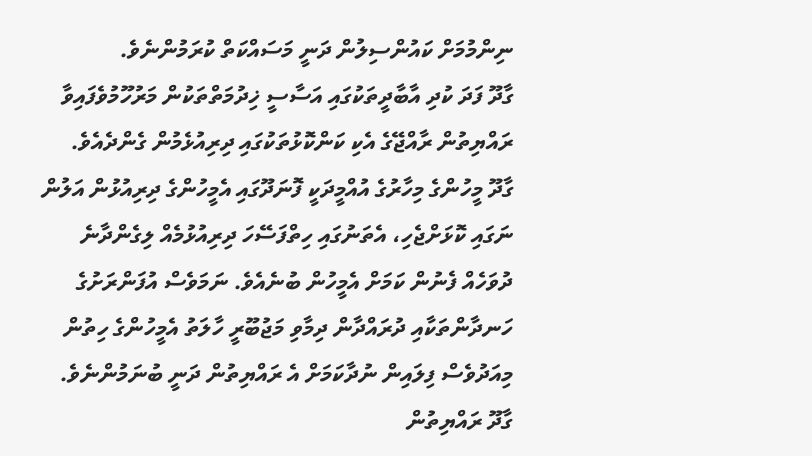ނިންމުމަށް ކައުންސިލުން ދަނީ މަސައްކަތް ކުރަމުންނެވެ.
ގާދޫ ފަދަ ކުދި އާބާދީތަކުގައި އަސާސީ ޚިދުމަތްތަކުން މަރުހޫމުވެފައިވާ ރައްޔިތުން ރާއްޖޭގެ އެކި ކަންކޮޅުތަކުގައި ދިރިއުޅެމުން ގެންދެއެވެ.
ގާދޫ މީހުންގެ މިހާރުގެ އުއްމީދަކީ ފޮނަދޫގައި އެމީހުންގެ ދިރިއުޅުން އަލުން ނަގައި ކޮޅަށްޖެހި، އެތަނުގައި ހިތްފަސޭހަ ދިރިއުޅުމެއް ލިގެންދާނެ ދުވަހެއް ފެނުން ކަމަށް އެމީހުން ބުނެއެވެ. ނަމަވެސް އުފަންރަށުގެ ހަނދާންތަކާއި ދުރައްދާން ދިމާވި މަޖުބޫރީ ހާލަތު އެމީހުންގެ ހިތުން މިއަދުވެސް ފިލައިން ނުދާކަމަށް އެ ރައްޔިތުން ދަނީ ބުނަމުންނެވެ.
ގާދޫ ރައްޔިތުން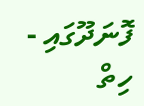ފޮނަދޫގައި - ހިތް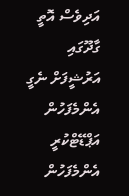އަދިވެސް އޮތީ ގާދޫގައި
އަރުޝީފަށް ނެގީ
އެންމެފަހުން އަޕްޑޭޓްކުރީ
އެންމެފަހުން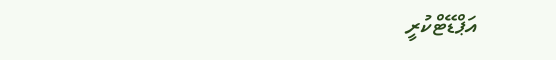އަޕްޑޭޓްކުރީ